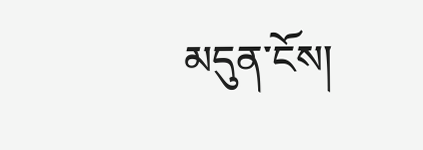མདུན་ངོས།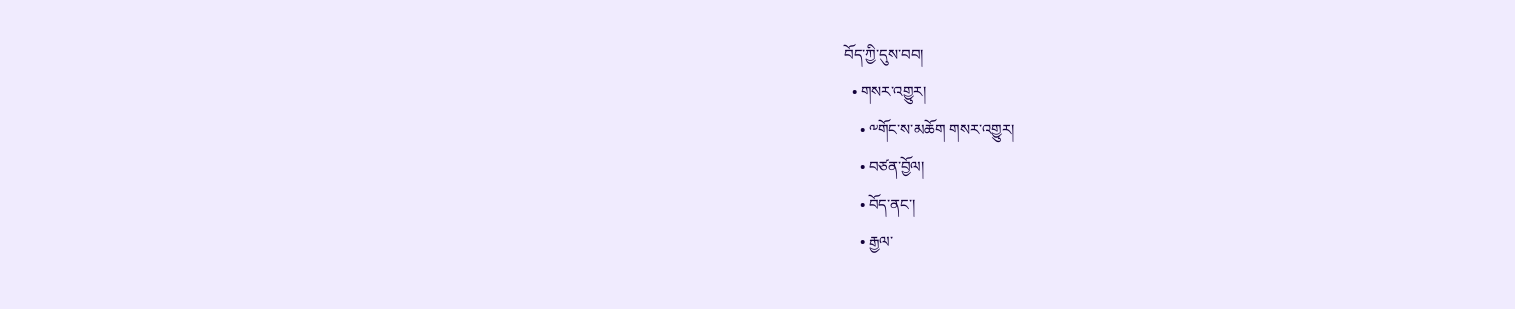བོད་ཀྱི་དུས་བབ།
  • གསར་འགྱུར།
    • ༸གོང་ས་མཆོག གསར་འགྱུར།
    • བཙན་བྱོལ།
    • བོད་ནང་།
    • རྒྱལ་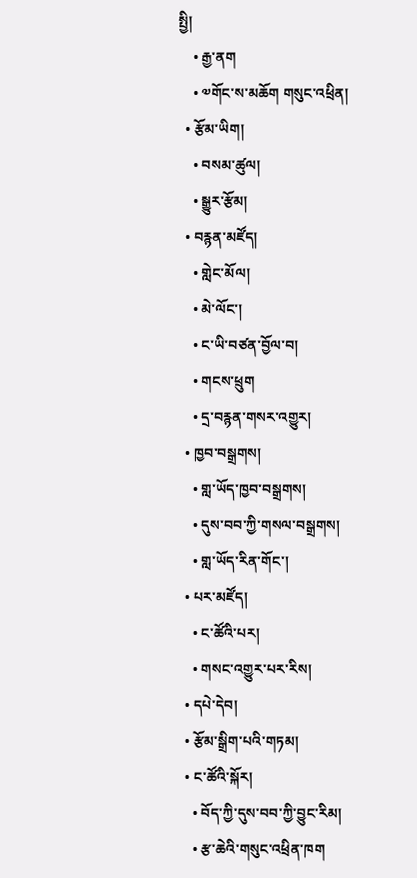སྤྱི།
    • རྒྱ་ནག
    • ༧གོང་ས་མཆོག གསུང་འཕྲིན།
  • རྩོམ་ཡིག།
    • བསམ་ཚུལ།
    • སྒྱུར་རྩོམ།
  • བརྙན་མཛོད།
    • གླེང་མོལ།
    • མེ་ལོང་།
    • ང་ཡི་བཙན་བྱོལ་བ།
    • གངས་ཕྲུག
    • དྲ་བརྙན་གསར་འགྱུར།
  • ཁྱབ་བསྒྲགས།
    • གླ་ཡོད་ཁྱབ་བསྒྲགས།
    • དུས་བབ་ཀྱི་གསལ་བསྒྲགས།
    • གླ་ཡོད་རིན་གོང་།
  • པར་མཛོད།
    • ང་ཚོའི་པར།
    • གསང་འགྱུར་པར་རིས།
  • དཔེ་དེབ།
  • རྩོམ་སྒྲིག་པའི་གཏམ།
  • ང་ཚོའི་སྐོར།
    • བོད་ཀྱི་དུས་བབ་ཀྱི་བྱུང་རིམ།
    • རྩ་ཆེའི་གསུང་འཕྲིན་ཁག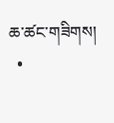ཆ་ཚང་གཟིགས།
  •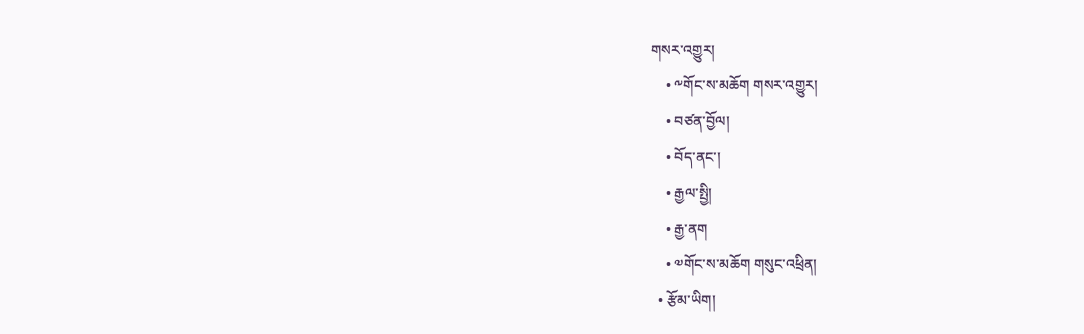གསར་འགྱུར།
    • ༸གོང་ས་མཆོག གསར་འགྱུར།
    • བཙན་བྱོལ།
    • བོད་ནང་།
    • རྒྱལ་སྤྱི།
    • རྒྱ་ནག
    • ༧གོང་ས་མཆོག གསུང་འཕྲིན།
  • རྩོམ་ཡིག།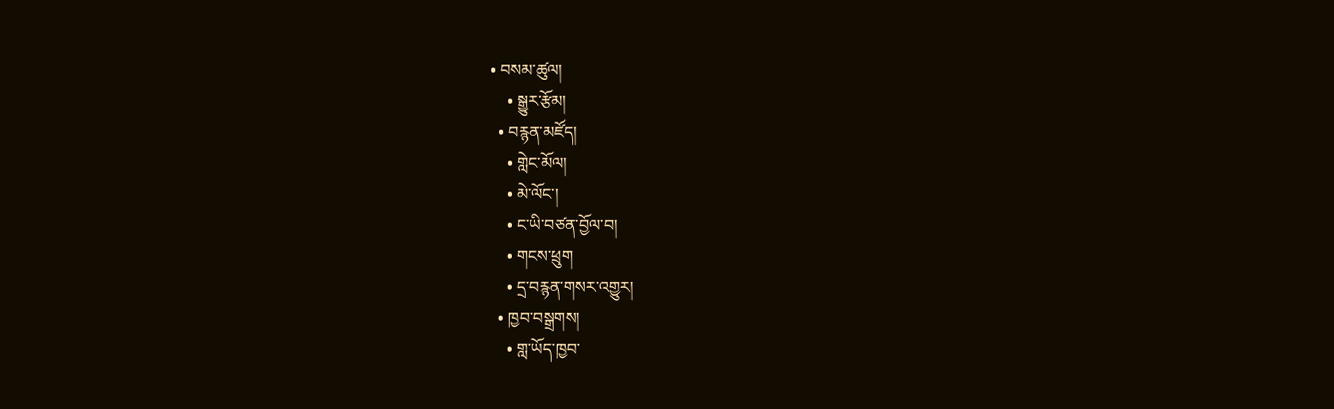• བསམ་ཚུལ།
    • སྒྱུར་རྩོམ།
  • བརྙན་མཛོད།
    • གླེང་མོལ།
    • མེ་ལོང་།
    • ང་ཡི་བཙན་བྱོལ་བ།
    • གངས་ཕྲུག
    • དྲ་བརྙན་གསར་འགྱུར།
  • ཁྱབ་བསྒྲགས།
    • གླ་ཡོད་ཁྱབ་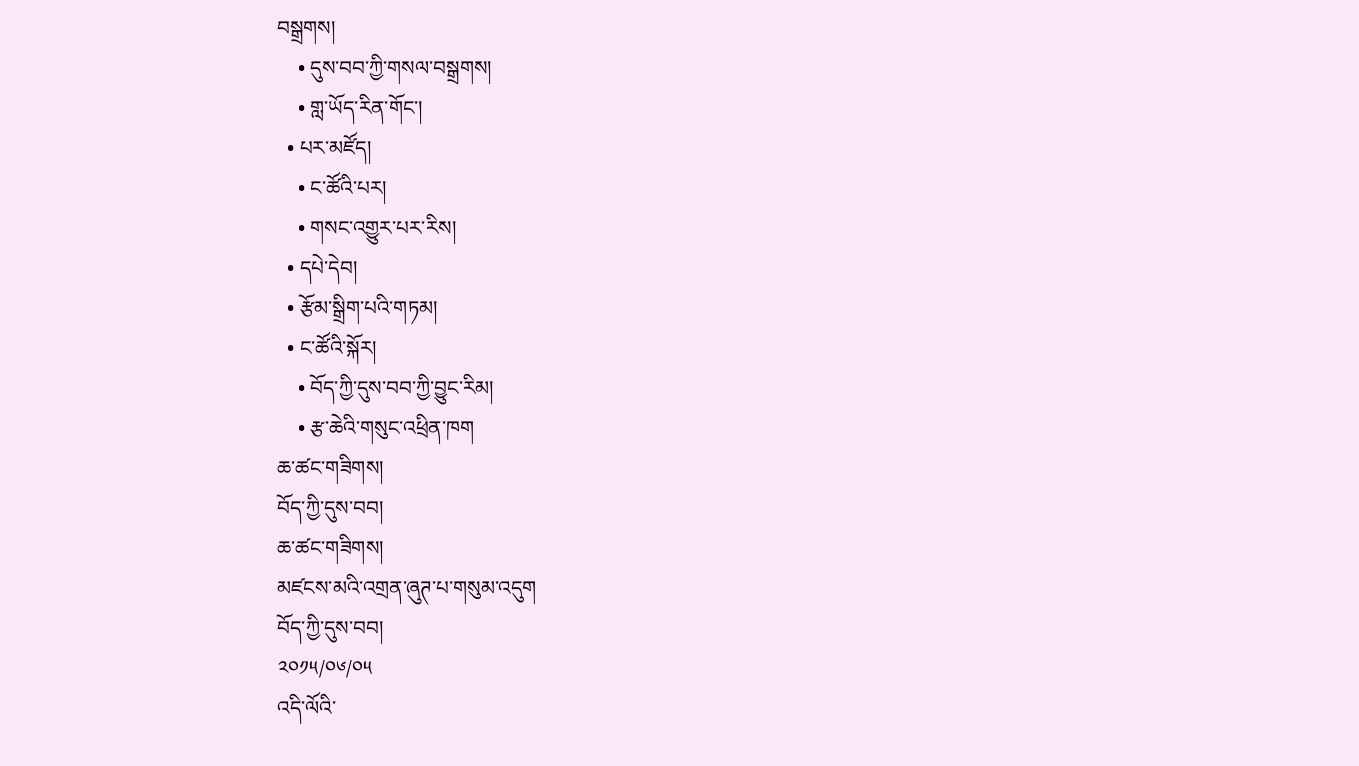བསྒྲགས།
    • དུས་བབ་ཀྱི་གསལ་བསྒྲགས།
    • གླ་ཡོད་རིན་གོང་།
  • པར་མཛོད།
    • ང་ཚོའི་པར།
    • གསང་འགྱུར་པར་རིས།
  • དཔེ་དེབ།
  • རྩོམ་སྒྲིག་པའི་གཏམ།
  • ང་ཚོའི་སྐོར།
    • བོད་ཀྱི་དུས་བབ་ཀྱི་བྱུང་རིམ།
    • རྩ་ཆེའི་གསུང་འཕྲིན་ཁག
ཆ་ཚང་གཟིགས།
བོད་ཀྱི་དུས་བབ།
ཆ་ཚང་གཟིགས།
མཛངས་མའི་འགྲན་ཞུཊ་པ་གསུམ་འདུག
བོད་ཀྱི་དུས་བབ།
༢༠༡༥/༠༦/༠༥
འདི་ལོའི་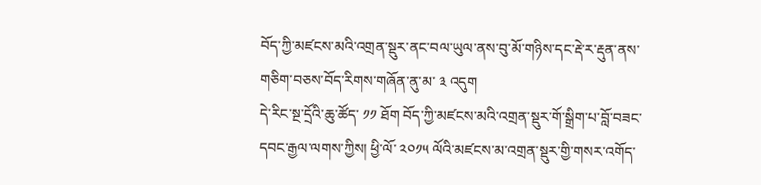བོད་ཀྱི་མཛངས་མའི་འགྲན་སྡུར་ནང་བལ་ཡུལ་ནས་བུ་མོ་གཉིས་དང་རྡེ་ར་རྡུན་ནས་གཅིག་བཅས་བོད་རིགས་གཞོན་ནུ་མ་ ༣ འདུག
དེ་རིང་སྔ་དྲོའི་ཆུ་ཚོད་ ༡༡ ཐོག བོད་ཀྱི་མཛངས་མའི་འགྲན་སྡུར་གོ་སྒྲིག་པ་བློ་བཟང་དབང་རྒྱལ་ལགས་ཀྱིས། ཕྱི་ལོ་ ༢༠༡༥ ལོའི་མཛངས་མ་འགྲན་སྡུར་གྱི་གསར་འགོད་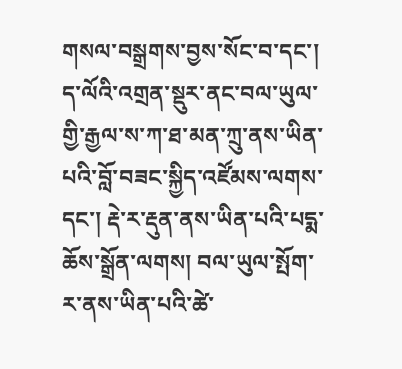གསལ་བསྒྲགས་བྱས་སོང་བ་དང་། ད་ལོའི་འགྲན་སྡུར་ནང་བལ་ཡུལ་གྱི་རྒྱལ་ས་ཀ་ཐ་མན་ཀྲུ་ནས་ཡིན་པའི་བློ་བཟང་སྐྱིད་འཛོམས་ལགས་དང་། རྡེ་ར་རྡུན་ནས་ཡིན་པའི་པདྨ་ཆོས་སྒྲོན་ལགས། བལ་ཡུལ་སྤོག་ར་ནས་ཡིན་པའི་ཚེ་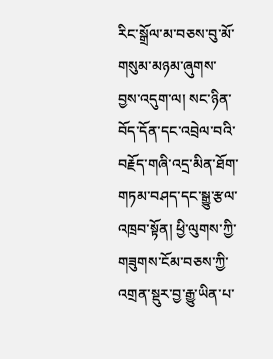རིང་སྒྲོལ་མ་བཅས་བུ་མོ་གསུམ་མཉམ་ཞུགས་བྱས་འདུག་ལ། སང་ཉིན་བོད་དོན་དང་འབྲེལ་བའི་བརྗོད་གཞི་འདྲ་མིན་ཐོག་གཏམ་བཤད་དང་སྒྱུ་རྩལ་འཁྲབ་སྟོན། ཕྱི་ལུགས་ཀྱི་གཟུགས་ངོམ་བཅས་ཀྱི་འགྲན་སྡུར་བྱ་རྒྱུ་ཡིན་པ་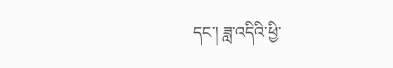དང་། ཟླ་འདིའི་ཕྱི་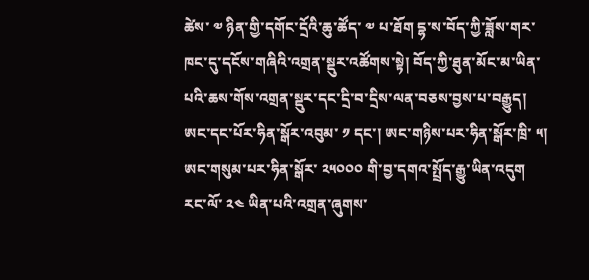ཚེས་ ༧ ཉིན་གྱི་དགོང་དྲོའི་ཆུ་ཚོད་ ༧ པ་ཐོག དྷ་ས་བོད་ཀྱི་ཟློས་གར་ཁང་དུ་དངོས་གཞིའི་འགྲན་སྡུར་འཚོགས་སྟེ། བོད་ཀྱི་ཐུན་མོང་མ་ཡིན་པའི་ཆས་གོས་འགྲན་སྡུར་དང་དྲི་བ་དྲིས་ལན་བཅས་བྱས་པ་བརྒྱུད། ཨང་དང་པོར་ཧིན་སྒོར་འབུམ་ ༡ དང་། ཨང་གཉིས་པར་ཧིན་སྒོར་ཁྲི་ ༥། ཨང་གསུམ་པར་ཧིན་སྒོར་ ༢༥༠༠༠ གི་བྱ་དགའ་སྤྲོད་རྒྱུ་ཡིན་འདུག
རང་ལོ་ ༢༤ ཡིན་པའི་འགྲན་ཞུགས་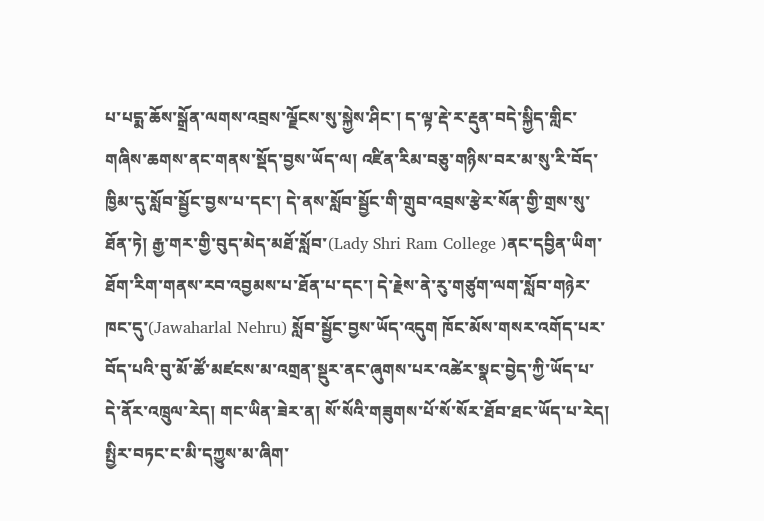པ་པདྨ་ཆོས་སྒྲོན་ལགས་འབྲས་ལྗོངས་སུ་སྐྱེས་ཤིང་། ད་ལྟ་རྡེ་ར་རྡུན་བདེ་སྐྱིད་གླིང་གཞིས་ཆགས་ནང་གནས་སྡོད་བྱས་ཡོད་ལ། འཛིན་རིམ་བཅུ་གཉིས་བར་མ་སུ་རི་བོད་ཁྱིམ་དུ་སློབ་སྦྱོང་བྱས་པ་དང་། དེ་ནས་སློབ་སྦྱོང་གི་གྲུབ་འབྲས་རྩེར་སོན་གྱི་གྲས་སུ་ཐོན་ཏེ། རྒྱ་གར་གྱི་བུད་མེད་མཐོ་སློབ་(Lady Shri Ram College )ནང་དབྱིན་ཡིག་ཐོག་རིག་གནས་རབ་འབྱམས་པ་ཐོན་པ་དང་། དེ་རྗེས་ནེ་རུ་གཙུག་ལག་སློབ་གཉེར་ཁང་དུ་(Jawaharlal Nehru) སློབ་སྦྱོང་བྱས་ཡོད་འདུག ཁོང་མོས་གསར་འགོད་པར་བོད་པའི་བུ་མོ་ཚོ་མཛངས་མ་འགྲན་སྡུར་ནང་ཞུགས་པར་འཚེར་སྣང་བྱེད་ཀྱི་ཡོད་པ་དེ་ནོར་འཁྲུལ་རེད། གང་ཡིན་ཟེར་ན། སོ་སོའི་གཟུགས་པོ་སོ་སོར་ཐོབ་ཐང་ཡོད་པ་རེད། སྤྱིར་བཏང་ང་མི་དཀྱུས་མ་ཞིག་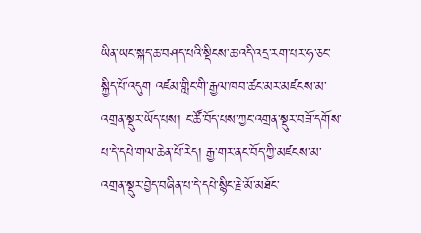ཡིན་ཡང་སྐད་ཆ་བཤད་པའི་སྡིངས་ཆ་འདི་འདྲ་རག་པར་ཧ་ཅང་སྐྱིད་པོ་འདུག འཛམ་གླིང་གི་རྒྱལ་ཁབ་ཚང་མར་མཛངས་མ་འགྲན་སྡུར་ཡོད་པས། ང་ཚོ་བོད་པས་ཀྱང་འགྲན་སྡུར་བཟོ་དགོས་པ་དེ་དཔེ་གལ་ཆེན་པོ་རེད། རྒྱ་གར་ནང་བོད་ཀྱི་མཛངས་མ་འགྲན་སྡུར་བྱེད་བཞིན་པ་དེ་དཔེ་སྙིང་རྗེ་མོ་མཐོང་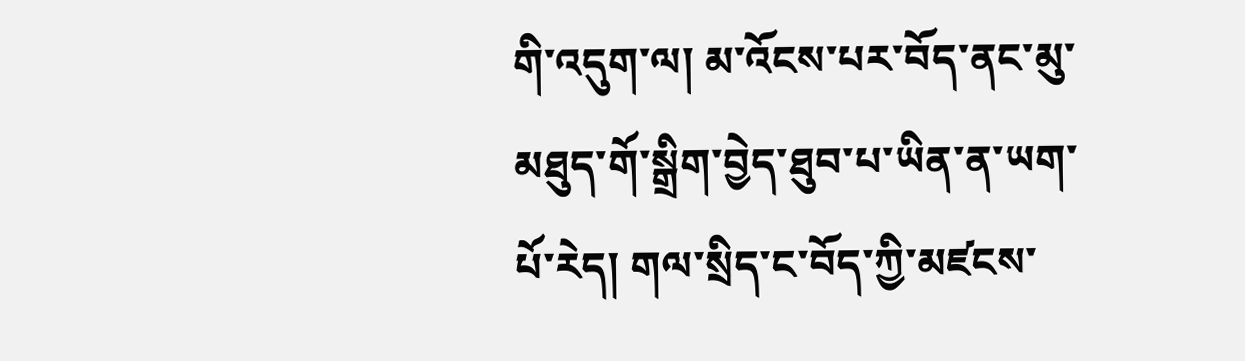གི་འདུག་ལ། མ་འོངས་པར་བོད་ནང་མུ་མཐུད་གོ་སྒྲིག་བྱེད་ཐུབ་པ་ཡིན་ན་ཡག་པོ་རེད། གལ་སྲིད་ང་བོད་ཀྱི་མཛངས་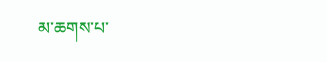མ་ཆགས་པ་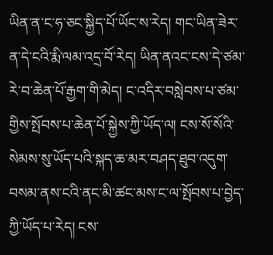ཡིན་ན་ང་ཧ་ཅང་སྐྱིད་པོ་ཡོང་ས་རེད། གང་ཡིན་ཟེར་ན་དེ་ངའི་རྨི་ལམ་འདྲ་བོ་རེད། ཡིན་ནའང་ངས་དེ་ཙམ་རེ་བ་ཆེན་པོ་རྒྱག་གི་མེད། ང་འདིར་བསླེབས་པ་ཙམ་གྱིས་སྤོབས་པ་ཆེན་པོ་སྐྱེས་ཀྱི་ཡོད་ལ། ངས་སོ་སོའི་སེམས་སུ་ཡོད་པའི་སྐད་ཆ་མར་བཤད་ཐུབ་འདུག་བསམ་ནས་ངའི་ནང་མི་ཚང་མས་ང་ལ་སྤོབས་པ་བྱེད་ཀྱི་ཡོད་པ་རེད། ངས་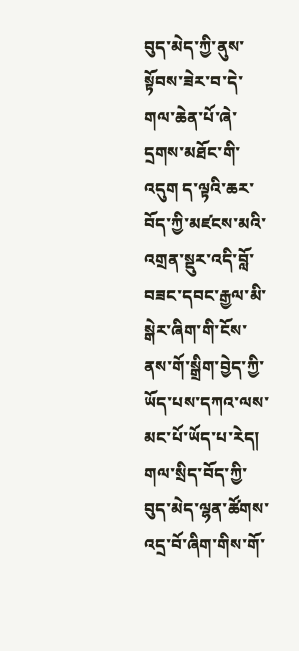བུད་མེད་ཀྱི་ནུས་སྟོབས་ཟེར་བ་དེ་གལ་ཆེན་པོ་ཞེ་དྲགས་མཐོང་གི་འདུག ད་ལྟའི་ཆར་བོད་ཀྱི་མཛངས་མའི་འགྲན་སྡུར་འདི་བློ་བཟང་དབང་རྒྱལ་མི་སྒེར་ཞིག་གི་ངོས་ནས་གོ་སྒྲིག་བྱེད་ཀྱི་ཡོད་པས་དཀའ་ལས་མང་པོ་ཡོད་པ་རེད། གལ་སྲིད་བོད་ཀྱི་བུད་མེད་ལྷན་ཚོགས་འདྲ་བོ་ཞིག་གིས་གོ་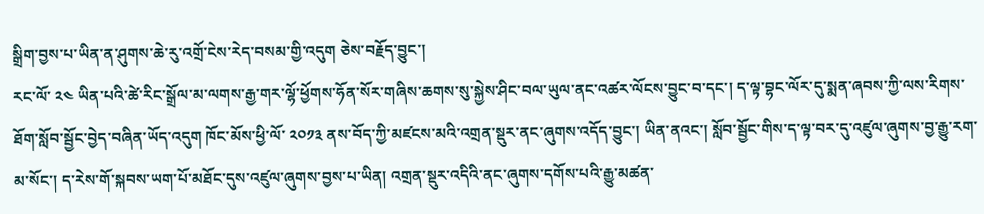སྒྲིག་བྱས་པ་ཡིན་ན་ཤུགས་ཆེ་རུ་འགྲོ་ངེས་རེད་བསམ་གྱི་འདུག ཅེས་བརྗོད་བྱུང་།
རང་ལོ་ ༢༤ ཡིན་པའི་ཚེ་རིང་སྒྲོལ་མ་ལགས་རྒྱ་གར་ལྷོ་ཕྱོགས་ཧོན་སོར་གཞིས་ཆགས་སུ་སྐྱེས་ཤིང་བལ་ཡུལ་ནང་འཚར་ལོངས་བྱུང་བ་དང་། ད་ལྟ་བྷང་ལོར་དུ་སྨན་ཞབས་ཀྱི་ལས་རིགས་ཐོག་སློབ་སྦྱོང་བྱེད་བཞིན་ཡོད་འདུག ཁོང་མོས་ཕྱི་ལོ་ ༢༠༡༣ ནས་བོད་ཀྱི་མཛངས་མའི་འགྲན་སྡུར་ནང་ཞུགས་འདོད་བྱུང་། ཡིན་ནའང་། སློབ་སྦྱོང་གིས་ད་ལྟ་བར་དུ་འཛུལ་ཞུགས་བྱ་རྒྱུ་རག་མ་སོང་། ད་རེས་གོ་སྐབས་ཡག་པོ་མཐོང་དུས་འཛུལ་ཞུགས་བྱས་པ་ཡིན། འགྲན་སྡུར་འདིའི་ནང་ཞུགས་དགོས་པའི་རྒྱུ་མཚན་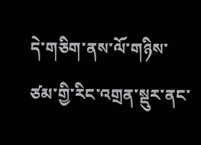དེ་གཅིག་ནས་ལོ་གཉིས་ཙམ་གྱི་རིང་འགྲན་སྡུར་ནང་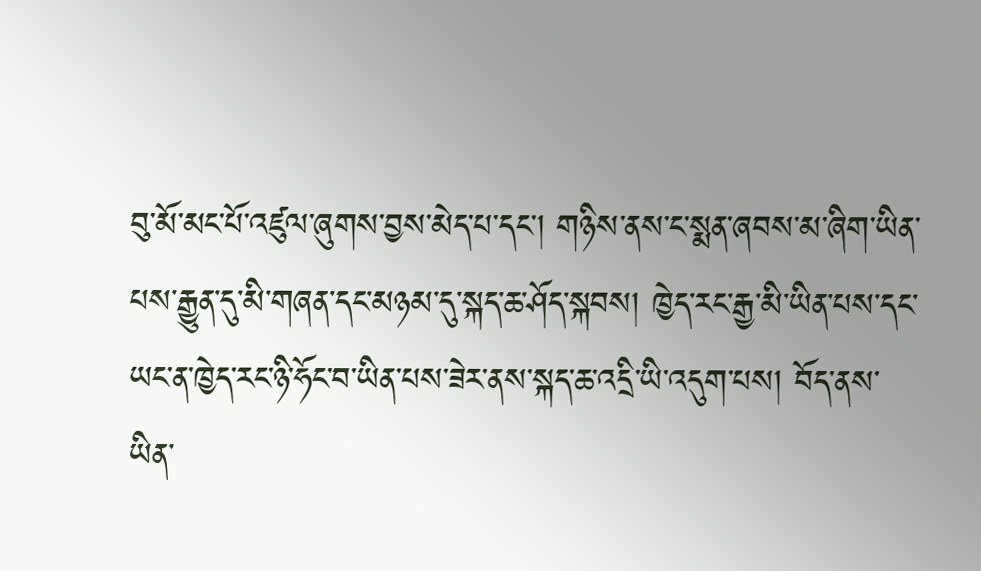བུ་མོ་མང་པོ་འཛུལ་ཞུགས་བྱས་མེད་པ་དང་། གཉིས་ནས་ང་སྨན་ཞབས་མ་ཞིག་ཡིན་པས་རྒྱུན་དུ་མི་གཞན་དང་མཉམ་དུ་སྐད་ཆ་ཤོད་སྐབས། ཁྱེད་རང་རྒྱ་མི་ཡིན་པས་དང་ཡང་ན་ཁྱེད་རང་ཉི་ཧོང་བ་ཡིན་པས་ཟེར་ནས་སྐད་ཆ་འདྲི་ཡི་འདུག་པས། བོད་ནས་ཡིན་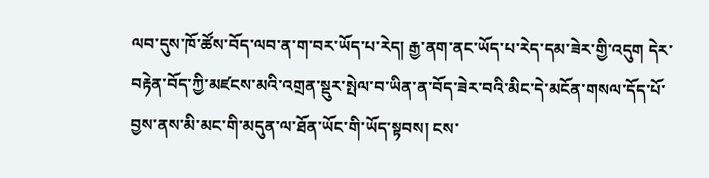ལབ་དུས་ཁོ་ཚོས་བོད་ལབ་ན་ག་བར་ཡོད་པ་རེད། རྒྱ་ནག་ནང་ཡོད་པ་རེད་དམ་ཟེར་གྱི་འདུག དེར་བརྟེན་བོད་ཀྱི་མཛངས་མའི་འགྲན་སྡུར་སྤེལ་བ་ཡིན་ན་བོད་ཟེར་བའི་མིང་དེ་མངོན་གསལ་དོད་པོ་བྱས་ནས་མི་མང་གི་མདུན་ལ་ཐོན་ཡོང་གི་ཡོད་སྟབས། ངས་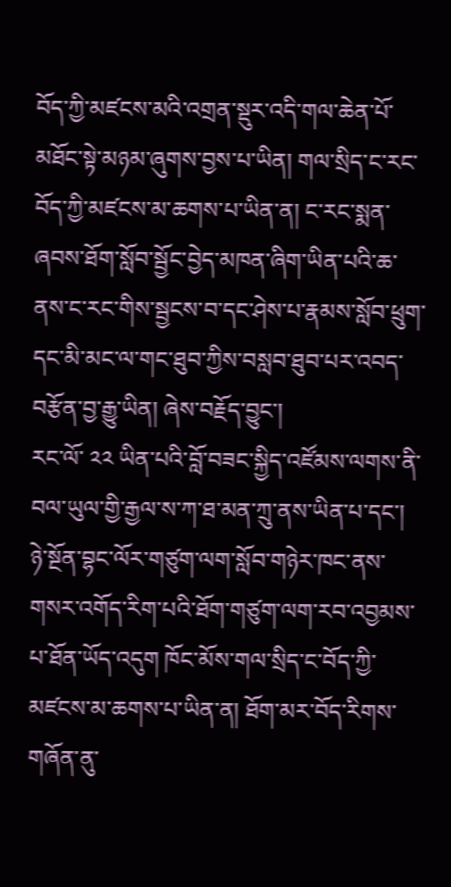བོད་ཀྱི་མཛངས་མའི་འགྲན་སྡུར་འདི་གལ་ཆེན་པོ་མཐོང་སྟེ་མཉམ་ཞུགས་བྱས་པ་ཡིན། གལ་སྲིད་ང་རང་བོད་ཀྱི་མཛངས་མ་ཆགས་པ་ཡིན་ན། ང་རང་སྨན་ཞབས་ཐོག་སློབ་སྦྱོང་བྱེད་མཁན་ཞིག་ཡིན་པའི་ཆ་ནས་ང་རང་གིས་སྦྱངས་བ་དང་ཤེས་པ་རྣམས་སློབ་ཕྲུག་དང་མི་མང་ལ་གང་ཐུབ་ཀྱིས་བསླབ་ཐུབ་པར་འབད་བརྩོན་བྱ་རྒྱུ་ཡིན། ཞེས་བརྗོད་བྱུང་།
རང་ལོ་ ༢༢ ཡིན་པའི་བློ་བཟང་སྐྱིད་འཛོམས་ལགས་ནི་བལ་ཡུལ་གྱི་རྒྱལ་ས་ཀ་ཐ་མན་ཀྲུ་ནས་ཡིན་པ་དང་། ཉེ་སྔོན་བྷང་ལོར་གཙུག་ལག་སློབ་གཉེར་ཁང་ནས་གསར་འགོད་རིག་པའི་ཐོག་གཙུག་ལག་རབ་འབྱམས་པ་ཐོན་ཡོད་འདུག ཁོང་མོས་གལ་སྲིད་ང་བོད་ཀྱི་མཛངས་མ་ཆགས་པ་ཡིན་ན། ཐོག་མར་བོད་རིགས་གཞོན་ནུ་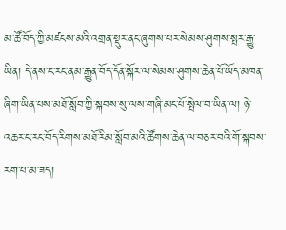མ་ཚོ་བོད་ཀྱི་མཛངས་མའི་འགྲན་སྡུར་ནང་ཞུགས་པར་སེམས་ཤུགས་སྤར་རྒྱུ་ཡིན། དེ་ནས་ང་རང་ནམ་རྒྱུན་བོད་དོན་སྐོར་ལ་སེམས་ཤུགས་ཆེན་པོ་ཡོད་མཁན་ཞིག་ཡིན་པས་མཐོ་སློབ་ཀྱི་སྐབས་སུ་ལས་གཞི་མང་པོ་སྤེལ་བ་ཡིན་ལ། ཉེ་འཆར་ང་རང་བོད་རིགས་མཐོ་རིམ་སློབ་མའི་ཚོགས་ཆེན་ལ་བཅར་བའི་གོ་སྐབས་རག་པ་མ་ཟད།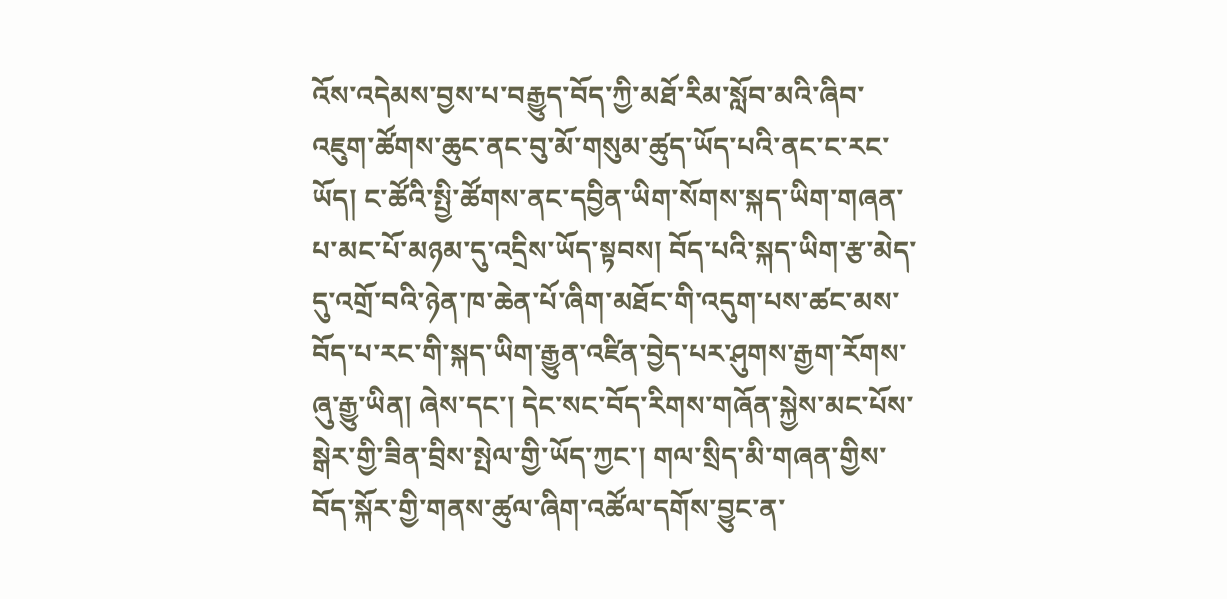འོས་འདེམས་བྱས་པ་བརྒྱུད་བོད་ཀྱི་མཐོ་རིམ་སློབ་མའི་ཞིབ་འཇུག་ཚོགས་ཆུང་ནང་བུ་མོ་གསུམ་ཚུད་ཡོད་པའི་ནང་ང་རང་ཡོད། ང་ཚོའི་སྤྱི་ཚོགས་ནང་དབྱིན་ཡིག་སོགས་སྐད་ཡིག་གཞན་པ་མང་པོ་མཉམ་དུ་འདྲིས་ཡོད་སྟབས། བོད་པའི་སྐད་ཡིག་རྩ་མེད་དུ་འགྲོ་བའི་ཉེན་ཁ་ཆེན་པོ་ཞིག་མཐོང་གི་འདུག་པས་ཚང་མས་བོད་པ་རང་གི་སྐད་ཡིག་རྒྱུན་འཛིན་བྱེད་པར་ཤུགས་རྒྱག་རོགས་ཞུ་རྒྱུ་ཡིན། ཞེས་དང་། དེང་སང་བོད་རིགས་གཞོན་སྐྱེས་མང་པོས་སྒེར་གྱི་ཟིན་བྲིས་སྤེལ་གྱི་ཡོད་ཀྱང་། གལ་སྲིད་མི་གཞན་གྱིས་བོད་སྐོར་གྱི་གནས་ཚུལ་ཞིག་འཚོལ་དགོས་བྱུང་ན་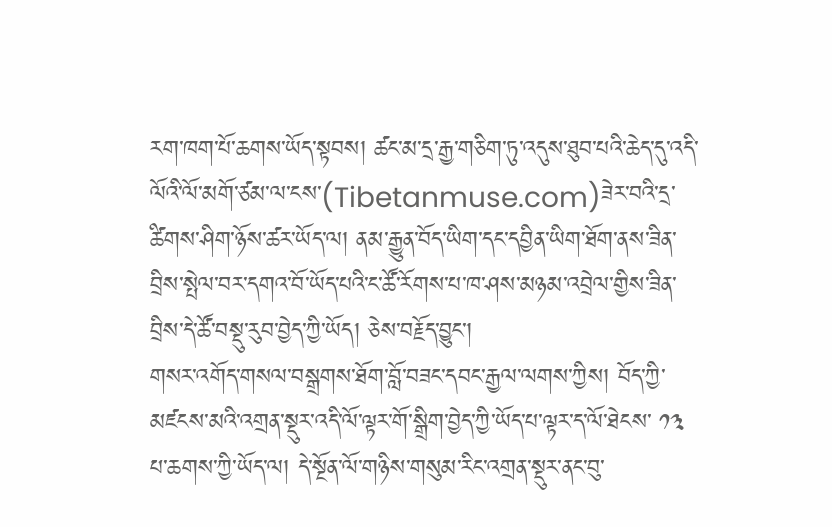རག་ཁག་པོ་ཆགས་ཡོད་སྟབས། ཚང་མ་དྲ་རྒྱ་གཅིག་ཏུ་འདུས་ཐུབ་པའི་ཆེད་དུ་འདི་ལོའི་ལོ་མགོ་ཙམ་ལ་ངས་(Tibetanmuse.com)ཟེར་བའི་དྲ་ཚིགས་ཤིག་ཉོས་ཚར་ཡོད་ལ། ནམ་རྒྱུན་བོད་ཡིག་དང་དབྱིན་ཡིག་ཐོག་ནས་ཟིན་བྲིས་སྤེལ་བར་དགའ་བོ་ཡོད་པའི་ང་ཚོ་རོགས་པ་ཁ་ཤས་མཉམ་འབྲེལ་གྱིས་ཟིན་བྲིས་དེ་ཚོ་བསྡུ་རུབ་བྱེད་ཀྱི་ཡོད། ཅེས་བརྗོད་བྱུང་།
གསར་འགོད་གསལ་བསྒྲགས་ཐོག་བློ་བཟང་དབང་རྒྱལ་ལགས་ཀྱིས། བོད་ཀྱི་མཛངས་མའི་འགྲན་སྡུར་འདི་ལོ་ལྟར་གོ་སྒྲིག་བྱེད་ཀྱི་ཡོད་པ་ལྟར་ད་ལོ་ཐེངས་ ༡༣ པ་ཆགས་ཀྱི་ཡོད་ལ། དེ་སྔོན་ལོ་གཉིས་གསུམ་རིང་འགྲན་སྡུར་ནང་བུ་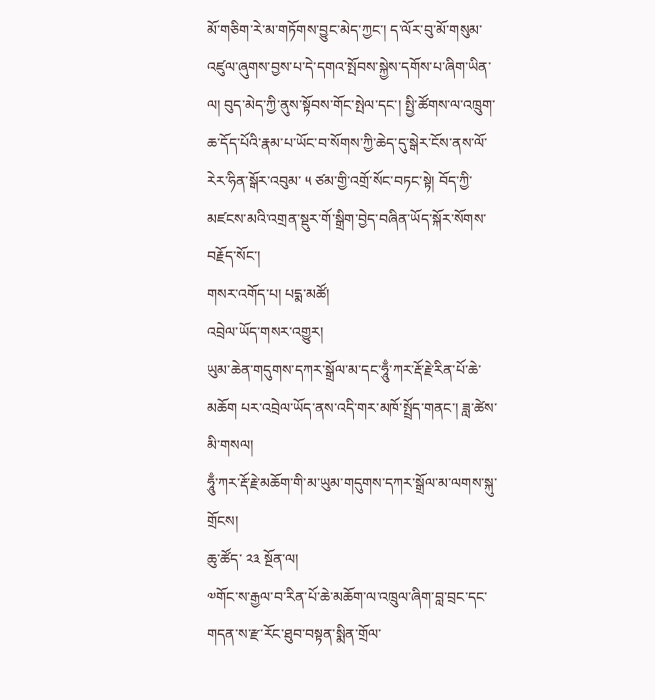མོ་གཅིག་རེ་མ་གཏོགས་བྱུང་མེད་ཀྱང་། ད་ལོར་བུ་མོ་གསུམ་འཛུལ་ཞུགས་བྱས་པ་དེ་དགའ་སྤོབས་སྐྱེས་དགོས་པ་ཞིག་ཡིན་ལ། བུད་མེད་ཀྱི་ནུས་སྟོབས་གོང་སྤེལ་དང་། སྤྱི་ཚོགས་ལ་འཁྲུག་ཆ་དོད་པོའི་རྣམ་པ་ཡོང་བ་སོགས་ཀྱི་ཆེད་དུ་སྒེར་ངོས་ནས་ལོ་རེར་ཧིན་སྒོར་འབུམ་ ༥ ཙམ་གྱི་འགྲོ་སོང་བཏང་སྟེ། བོད་ཀྱི་མཛངས་མའི་འགྲན་སྡུར་གོ་སྒྲིག་བྱེད་བཞིན་ཡོད་སྐོར་སོགས་བརྗོད་སོང་།
གསར་འགོད་པ། པདྨ་མཚོ།
འབྲེལ་ཡོད་གསར་འགྱུར།
ཡུམ་ཆེན་གདུགས་དཀར་སྒྲོལ་མ་དང་ཧཱུྃ་ཀར་རྡོ་རྗེ་རིན་པོ་ཆེ་མཆོག པར་འབྲེལ་ཡོད་ནས་འདི་གར་མཁོ་སྤྲོད་གནང་། ཟླ་ཚེས་མི་གསལ།
ཧཱུྃ་ཀར་རྡོ་རྗེ་མཆོག་གི་མ་ཡུམ་གདུགས་དཀར་སྒྲོལ་མ་ལགས་སྐུ་གྲོངས།
ཆུ་ཚོད་ ༢༣ སྔོན་ལ།
༧གོང་ས་རྒྱལ་བ་རིན་པོ་ཆེ་མཆོག་ལ་འཁྲུལ་ཞིག་བླ་བྲང་དང་གདན་ས་རྫ་རོང་ཐུབ་བསྟན་སྨིན་གྲོལ་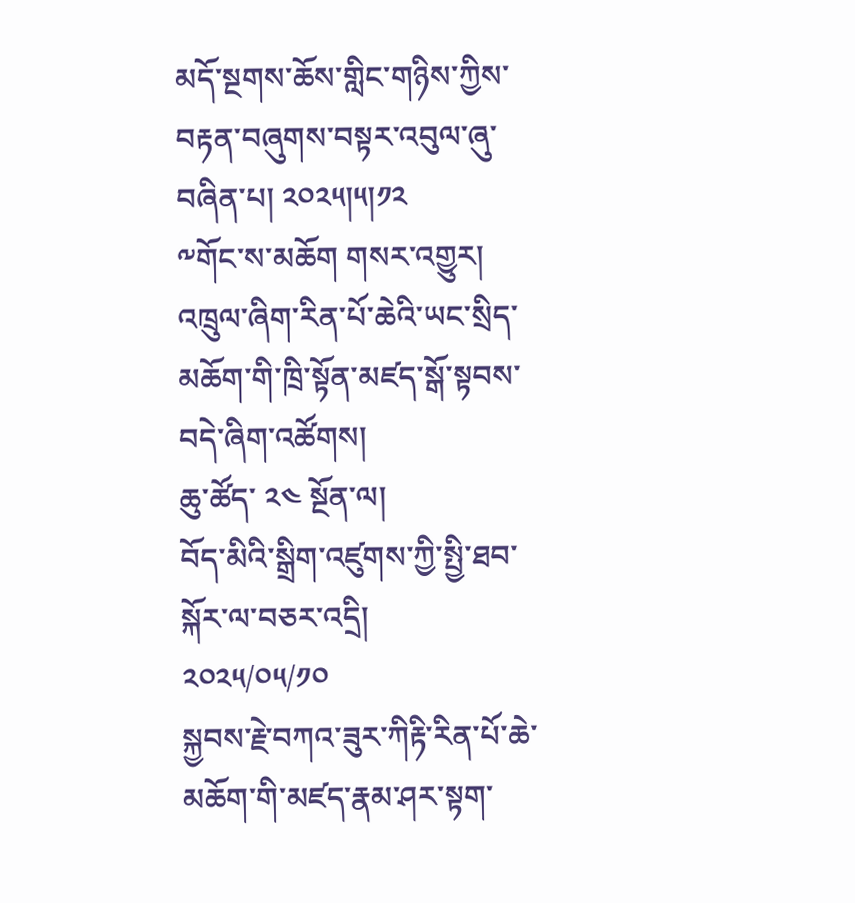མདོ་སྔགས་ཆོས་གླིང་གཉིས་ཀྱིས་བརྟན་བཞུགས་བསྟར་འབུལ་ཞུ་བཞིན་པ། ༢༠༢༥།༥།༡༢
༸གོང་ས་མཆོག གསར་འགྱུར།
འཁྲུལ་ཞིག་རིན་པོ་ཆེའི་ཡང་སྲིད་མཆོག་གི་ཁྲི་སྟོན་མཛད་སྒོ་སྟབས་བདེ་ཞིག་འཚོགས།
ཆུ་ཚོད་ ༢༤ སྔོན་ལ།
བོད་མིའི་སྒྲིག་འཛུགས་ཀྱི་སྤྱི་ཐབ་སྐོར་ལ་བཅར་འདྲི།
༢༠༢༥/༠༥/༡༠
སྐྱབས་རྗེ་བཀའ་ཟུར་ཀིརྟི་རིན་པོ་ཆེ་མཆོག་གི་མཛད་རྣམ་ཤར་སྟག་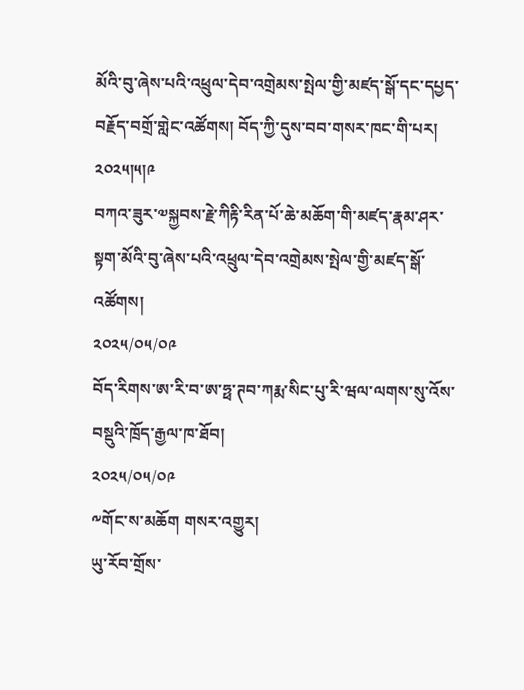མོའི་བུ་ཞེས་པའི་འཕྲུལ་དེབ་འགྲེམས་སྤེལ་གྱི་མཛད་སྒོ་དང་དཔྱད་བརྗོད་བགྲོ་གླེང་འཚོགས། བོད་ཀྱི་དུས་བབ་གསར་ཁང་གི་པར། ༢༠༢༥།༥།༩
བཀའ་ཟུར་༧སྐྱབས་རྗེ་ཀིརྟི་རིན་པོ་ཆེ་མཆོག་གི་མཛད་རྣམ་ཤར་སྟག་མོའི་བུ་ཞེས་པའི་འཕྲུལ་དེབ་འགྲེམས་སྤེལ་གྱི་མཛད་སྒོ་འཚོགས།
༢༠༢༥/༠༥/༠༩
བོད་རིགས་ཨ་རི་བ་ཨ་ཧྥ་ཊབ་ཀརྨ་སིང་པུ་རི་ཝལ་ལགས་སུ་འོས་བསྡུའི་ཁྲོད་རྒྱལ་ཁ་ཐོབ།
༢༠༢༥/༠༥/༠༩
༸གོང་ས་མཆོག གསར་འགྱུར།
ཡུ་རོབ་གྲོས་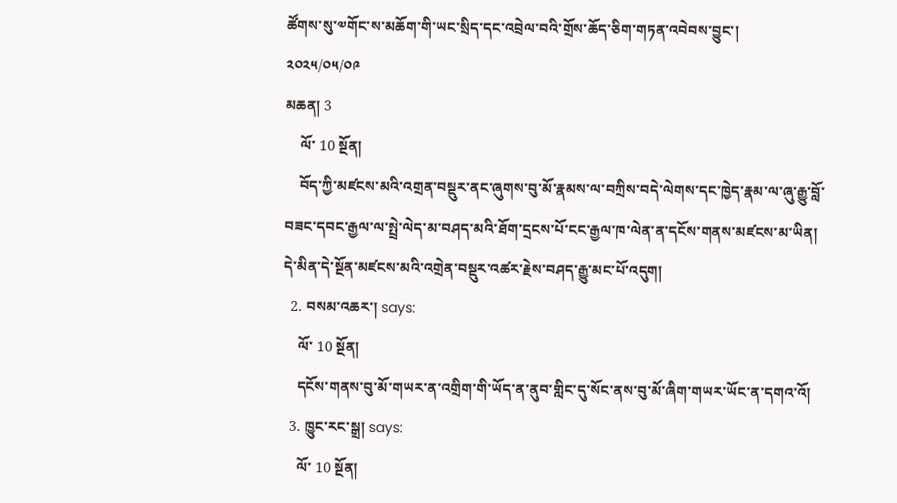ཚོགས་སུ་༧གོང་ས་མཆོག་གི་ཡང་སྲིད་དང་འབྲེལ་བའི་གྲོས་ཆོད་ཅིག་གཏན་འབེབས་བྱུང་།
༢༠༢༥/༠༥/༠༩
མཆན། 3
    ལོ་ 10 སྔོན།
    བོད་ཀྱི་མཛངས་མའི་འགྲན་བསྡུར་ནང་ཞུགས་བུ་མོ་རྣམས་ལ་བཀྲིས་བདེ་ལེགས་དང་ཁྱེད་རྣམ་ལ་ཞུ་རྒྱུ་བློ་བཟང་དབང་རྒྱལ་ལ་སྤྲེ་ལེད་མ་བཤད་མའི་ཐོག་དྲངས་པོ་ངང་རྒྱལ་ཁ་ལེན་ན་དངོས་གནས་མཛངས་མ་ཡིན། དེ་མིན་དེ་སྔོན་མཛངས་མའི་འགྲེན་བསྡུར་འཚར་རྗེས་བཤད་རྒྱུ་མང་པོ་འདུག།
  2. བསམ་འཆར་། says:
    ལོ་ 10 སྔོན།
    དངོས་གནས་བུ་མོ་གཡར་ན་འགྲིག་གི་ཡོད་ན་ནུབ་གླིང་དུ་སོང་ནས་བུ་མོ་ཞིག་གཡར་ཡོང་ན་དགའ་འོ།
  3. ཁྱུང་རང་སྒྲ། says:
    ལོ་ 10 སྔོན།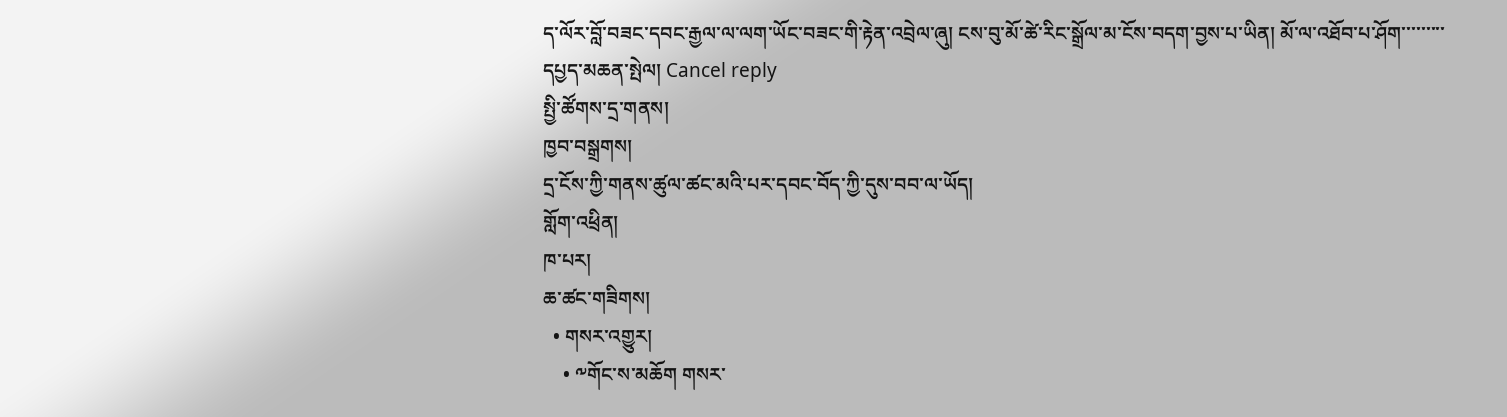ད་ལོར་བློ་བཟང་དབང་རྒྱལ་ལ་ལག་ཡོང་བཟང་གི་རྟེན་འབྲེལ་ཞུ། ངས་བུ་མོ་ཚེ་རིང་སྒྲོལ་མ་ངོས་བདག་བྱས་པ་ཡིན། མོ་ལ་འཐོབ་པ་ཤོག་་་་་་་་་
དཔྱད་མཆན་སྤེལ། Cancel reply
སྤྱི་ཚོགས་དྲ་གནས།
ཁྱབ་བསྒྲགས།
དྲ་ངོས་ཀྱི་གནས་ཚུལ་ཚང་མའི་པར་དབང་བོད་ཀྱི་དུས་བབ་ལ་ཡོད།
གློག་འཕྲིན།
ཁ་པར།
ཆ་ཚང་གཟིགས།
  • གསར་འགྱུར།
    • ༸གོང་ས་མཆོག གསར་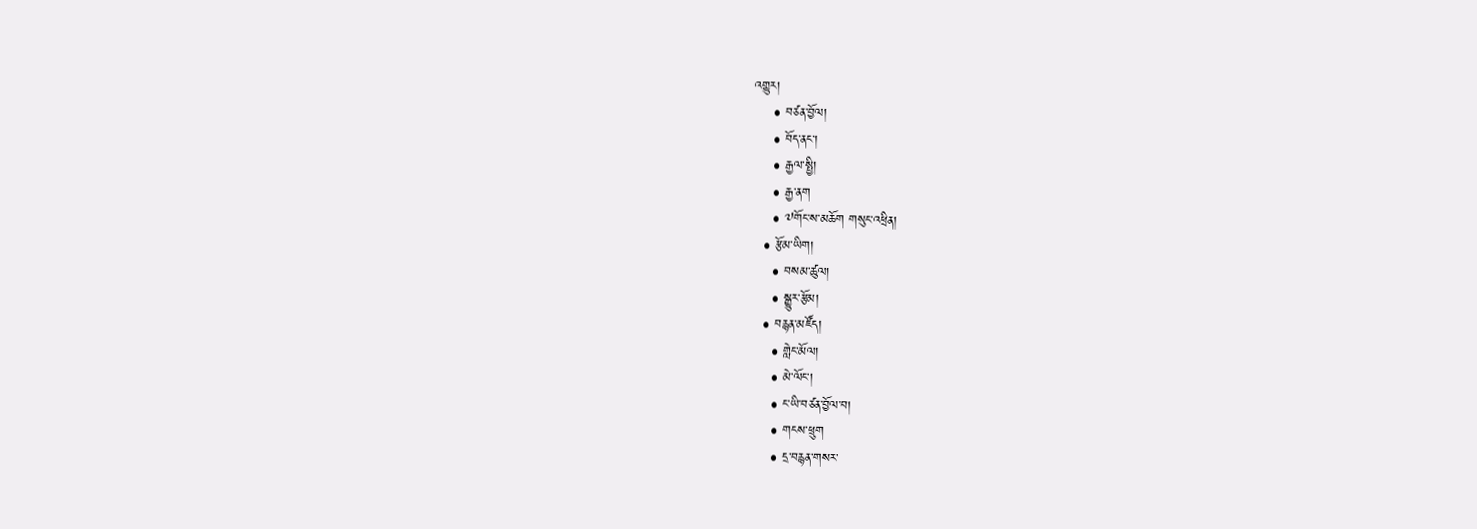འགྱུར།
    • བཙན་བྱོལ།
    • བོད་ནང་།
    • རྒྱལ་སྤྱི།
    • རྒྱ་ནག
    • ༧གོང་ས་མཆོག གསུང་འཕྲིན།
  • རྩོམ་ཡིག།
    • བསམ་ཚུལ།
    • སྒྱུར་རྩོམ།
  • བརྙན་མཛོད།
    • གླེང་མོལ།
    • མེ་ལོང་།
    • ང་ཡི་བཙན་བྱོལ་བ།
    • གངས་ཕྲུག
    • དྲ་བརྙན་གསར་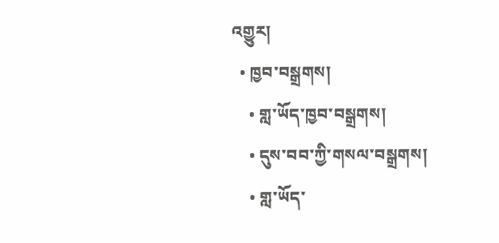འགྱུར།
  • ཁྱབ་བསྒྲགས།
    • གླ་ཡོད་ཁྱབ་བསྒྲགས།
    • དུས་བབ་ཀྱི་གསལ་བསྒྲགས།
    • གླ་ཡོད་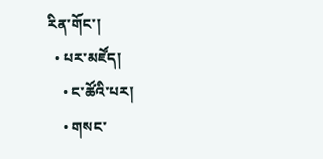རིན་གོང་།
  • པར་མཛོད།
    • ང་ཚོའི་པར།
    • གསང་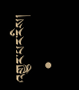འགྱུར་པར་རིས།
  •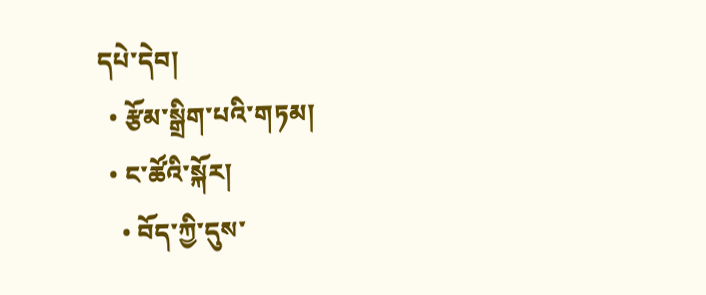དཔེ་དེབ།
  • རྩོམ་སྒྲིག་པའི་གཏམ།
  • ང་ཚོའི་སྐོར།
    • བོད་ཀྱི་དུས་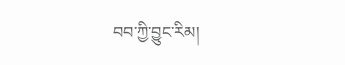བབ་ཀྱི་བྱུང་རིམ།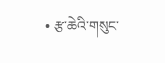• རྩ་ཆེའི་གསུང་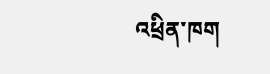འཕྲིན་ཁག